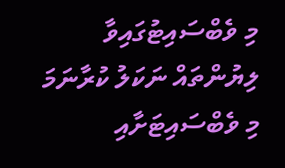މި ވެބްސައިޓުގައިވާ ލިޔުންތައް ނަކަލު ކުރާނަމަ މި ވެބްސައިޓަށާއި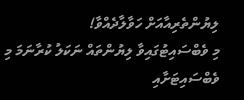ލިޔުންތެރިއާއަށް ހަވާލާދެއްވާ!
މި ވެބްސައިޓުގައިވާ ލިޔުންތައް ނަކަލު ކުރާނަމަ މި ވެބްސައިޓަށާއި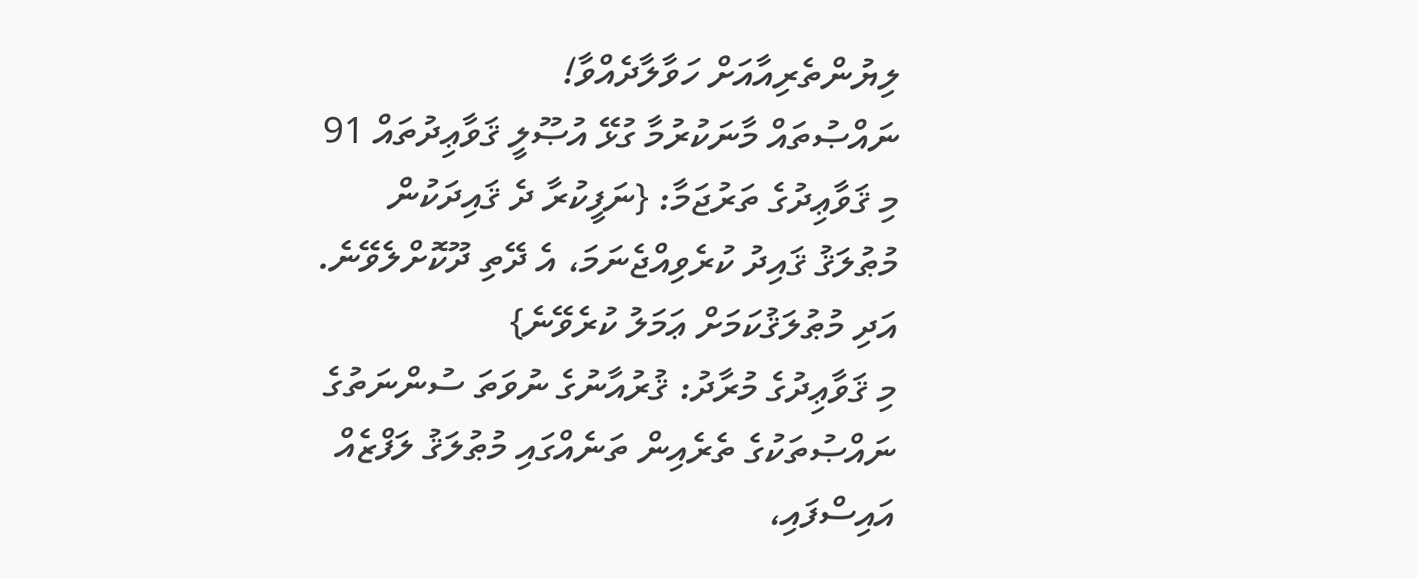ލިޔުންތެރިއާއަށް ހަވާލާދެއްވާ!
ނައްޞުތައް މާނަކުރުމާ ގުޅޭ އުޞޫލީ ޤަވާޢިދުތައް 91
މި ޤަވާޢިދުގެ ތަރުޖަމާ: {ނަފީކުރާ ދެ ޤައިދަކުން މުޠުލަޤު ޤައިދު ކުރެވިއްޖެނަމަ، އެ ދޭތި ދޫކޮށްލެވޭނެ. އަދި މުޠުލަޤުކަމަށް ޢަމަލު ކުރެވޭނެ}
މި ޤަވާޢިދުގެ މުރާދު: ޤުރުއާނުގެ ނުވަތަ ސުންނަތުގެ ނައްޞުތަކުގެ ތެރެއިން ތަނެއްގައި މުޠުލަޤު ލަފްޒެއް އައިސްފައި،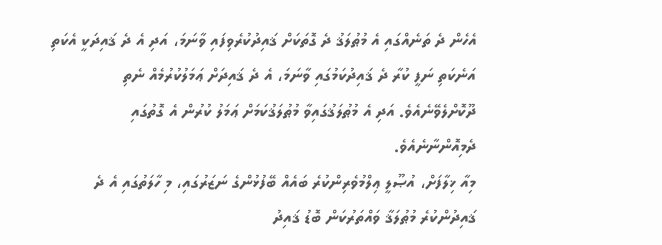އެހެން ދެ ތަނެއްގައި އެ މުޠުލަޤު ދެ ގޮތަކަށް ޤައިދުކުރެވިފައި ވާނަމަ، އަދި އެ ދެ ޤައިދަކީ އެކަތި އަނެކަތި ނަފީ ކުރާ ދެ ޤައިދުކަމުގައި ވާނަމަ، އެ ދެ ޤައިދަށް ޢަމަލުކުރުމެއް ނެތި ދޫކޮށްލެވޭނެއެވެ. އަދި އެ މުޠުލަޤުގައިވާ މުޠުލަޤުކަމަށް ޢަމަލު ކުރުން އެ ގޮތުގައި ދެމިއޮންނާނެއެވެ.
މިއާ ޚިލާފަށް، އުޞޫލީ ޢިލްމުވެރިންކުރެ ބައެއް ބޭފުޅުންގެ ނަޒަރުގައި، މި ހާލަތުގައި އެ ދެ ޤައިދުންކުރެ މުޠުލަޤާ ވައްތަރުކަން ބޮޑު ޤައިދު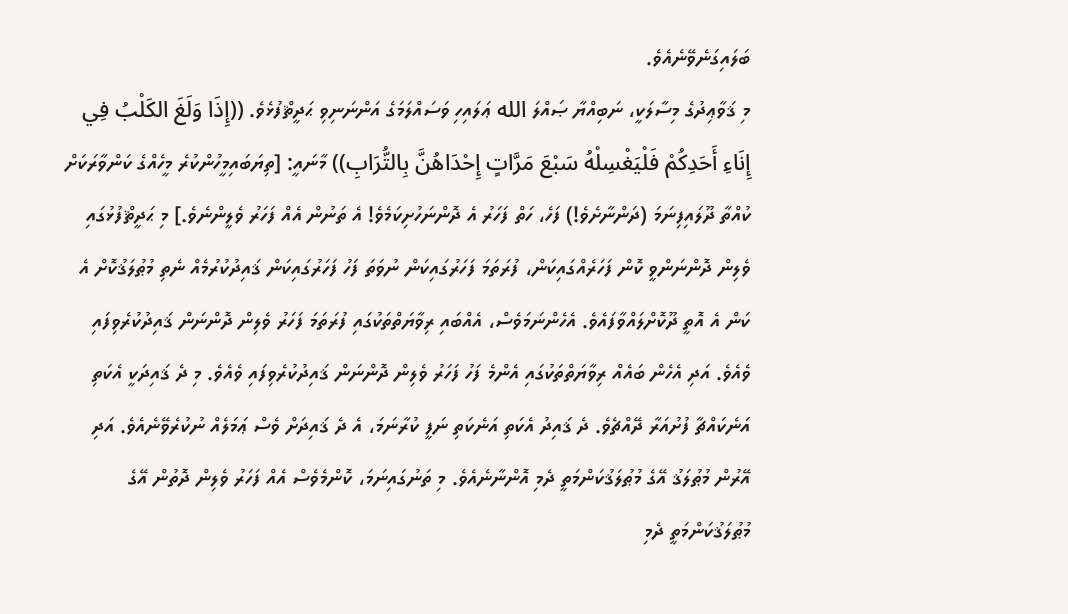ބަލައިގަނެވޭނެއެވެ.
މި ޤަވާޢިދުގެ މިސާލަކީ، ނަބިއްޔާ ޞައްލަ الله ޢަލައިހި ވަސައްލަމަގެ އަންނަނިވި ޙަދީޘްފުޅެވެ. ((إِذَا وَلَغَ الكَلْبُ فِي إِنَاءِ أَحَدِكُمْ فَلْيَغْسِلْهُ سَبْعَ مَرَّاتٍ إِحْدَاهُنَّ بِالتُّرَابِ)) މާނައީ: [ތިޔަބައިމީހުންކުރެ މީހެއްގެ ކަންވާރަކަށް ކުއްތާ ދޫލައިފިނަމަ (ދަންނާށެވެ!) ފަހެ، ހަތް ފަހަރު އެ ދޮންނަހުށިކަމެވެ! އެ ތަނުން އެއް ފަހަރު ވެލީންނެވެ.] މި ޙަދީޘްފުޅުގައި ވެލިން ދޮންނަންވީ ކޮން ފަހަރެއްގައިކަން، ފުރަތަމަ ފަހަރުގައިކަން ނުވަތަ ފަހު ފަހަރުގައިކަން ޤައިދުކުރުމެއް ނެތި މުޠުލަޤުކޮށް އެ ކަން އެ އޮތީ ދޫކޮށްލައްވާފައެވެ. އެހެންނަމަވެސް، އެއްބައި ރިވާޔަތްތަކުގައި ފުރަތަމަ ފަހަރު ވެލިން ދޮންނަން ޤައިދުކުރެވިފައި ވެއެވެ. އަދި އެހެން ބައެއް ރިވާޔަތްތަކުގައި އެންމެ ފަހު ފަހަރު ވެލިން ދޮންނަން ޤައިދުކުރެވިފައި ވެއެވެ. މި ދެ ޤައިދަކީ އެކަތި އަނެކައްޗާ ފުށުއަރާ ދޭއްޗެވެ. ދެ ޤައިދު އެކަތި އަނެކަތި ނަފީ ކުރާނަމަ، އެ ދެ ޤައިދަށް ވެސް ޢަމަލެއް ނުކުރެވޭނެއެވެ. އަދި އޭރުން މުޠުލަޤު އޭގެ މުޠުލަޤުކަންމަތީ ދެމި އޮންނާނެއެވެ. މި ތަނުގައިނަމަ، ކޮންމެވެސް އެއް ފަހަރު ވެލިން ދޮތުން އޭގެ މުޠުލަޤުކަންމަތީ ދެމި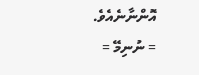އޮންނާނެއެވެ.
= ނުނިމޭ =